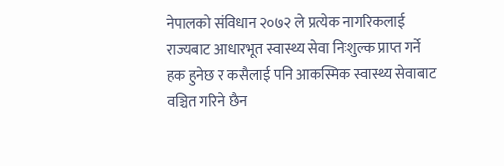नेपालको संविधान २०७२ ले प्रत्येक नागरिकलाई राज्यबाट आधारभूत स्वास्थ्य सेवा निःशुल्क प्राप्त गर्ने हक हुनेछ र कसैलाई पनि आकस्मिक स्वास्थ्य सेवाबाट वञ्चित गरिने छैन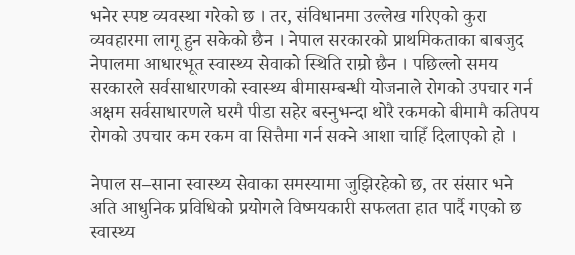भनेर स्पष्ट व्यवस्था गरेको छ । तर, संविधानमा उल्लेख गरिएको कुरा व्यवहारमा लागू हुन सकेको छैन । नेपाल सरकारको प्राथमिकताका बाबजुद नेपालमा आधारभूत स्वास्थ्य सेवाको स्थिति राम्रो छैन । पछिल्लो समय सरकारले सर्वसाधारणको स्वास्थ्य बीमासम्बन्धी योजनाले रोगको उपचार गर्न अक्षम सर्वसाधारणले घरमै पीडा सहेर बस्नुभन्दा थोरै रकमको बीमामै कतिपय रोगको उपचार कम रकम वा सित्तैमा गर्न सक्ने आशा चाहिँ दिलाएको हो ।

नेपाल स–साना स्वास्थ्य सेवाका समस्यामा जुझिरहेको छ, तर संसार भने अति आधुनिक प्रविधिको प्रयोगले विष्मयकारी सफलता हात पार्दै गएको छ स्वास्थ्य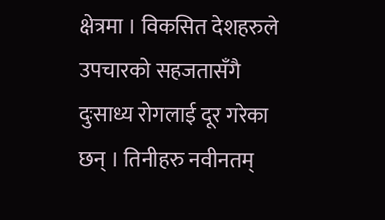क्षेत्रमा । विकसित देशहरुले उपचारको सहजतासँगै दुःसाध्य रोगलाई दूर गरेका छन् । तिनीहरु नवीनतम्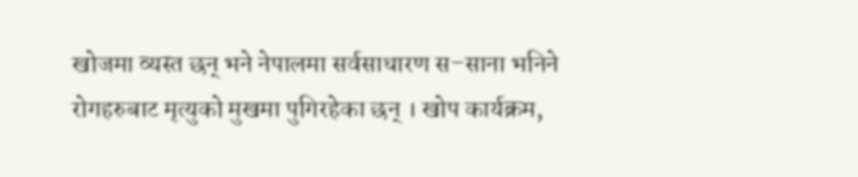खोजमा व्यस्त छन् भने नेपालमा सर्वसाधारण स–साना भनिने रोगहरुबाट मृत्युको मुखमा पुगिरहेका छन् । खोप कार्यक्रम,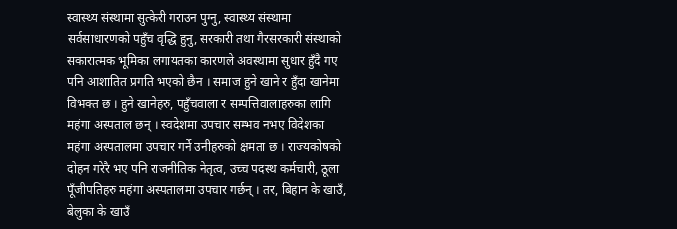स्वास्थ्य संस्थामा सुत्केरी गराउन पुग्नु, स्वास्थ्य संस्थामा सर्वसाधारणको पहुँच वृद्धि हुनु, सरकारी तथा गैरसरकारी संस्थाको सकारात्मक भूमिका लगायतका कारणले अवस्थामा सुधार हुँदै गए पनि आशातित प्रगति भएको छैन । समाज हुने खाने र हुँदा खानेमा विभक्त छ । हुने खानेहरु, पहुँचवाला र सम्पत्तिवालाहरुका लागि महंगा अस्पताल छन् । स्वदेशमा उपचार सम्भव नभए विदेशका महंगा अस्पतालमा उपचार गर्ने उनीहरुको क्षमता छ । राज्यकोषको दोहन गरेरै भए पनि राजनीतिक नेतृत्व, उच्च पदस्थ कर्मचारी, ठूला पूँजीपतिहरु महंगा अस्पतालमा उपचार गर्छन् । तर, बिहान के खाउँ, बेलुका के खाउँ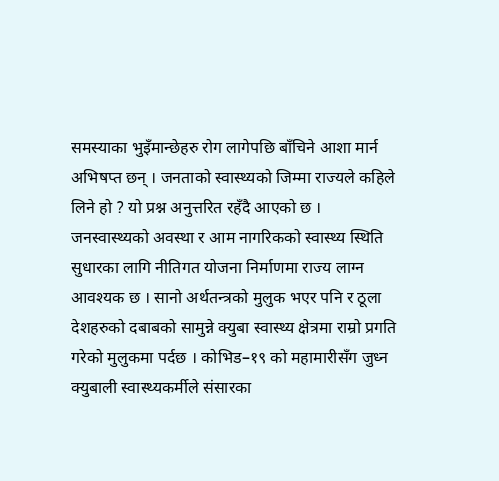समस्याका भुइँमान्छेहरु रोग लागेपछि बाँचिने आशा मार्न अभिषप्त छन् । जनताको स्वास्थ्यको जिम्मा राज्यले कहिले लिने हो ? यो प्रश्न अनुत्तरित रहँदै आएको छ ।
जनस्वास्थ्यको अवस्था र आम नागरिकको स्वास्थ्य स्थिति सुधारका लागि नीतिगत योजना निर्माणमा राज्य लाग्न आवश्यक छ । सानो अर्थतन्त्रको मुलुक भएर पनि र ठूला देशहरुको दबाबको सामुन्ने क्युबा स्वास्थ्य क्षेत्रमा राम्रो प्रगति गरेको मुलुकमा पर्दछ । कोभिड–१९ को महामारीसँग जुध्न क्युबाली स्वास्थ्यकर्मीले संसारका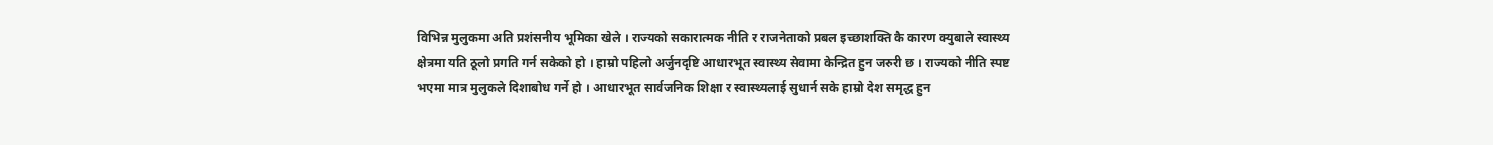विभिन्न मुलुकमा अति प्रशंसनीय भूमिका खेले । राज्यको सकारात्मक नीति र राजनेताको प्रबल इच्छाशक्ति कै कारण क्युबाले स्वास्थ्य क्षेत्रमा यति ठूलो प्रगति गर्न सकेको हो । हाम्रो पहिलो अर्जुनदृष्टि आधारभूत स्वास्थ्य सेवामा केन्द्रित हुन जरुरी छ । राज्यको नीति स्पष्ट भएमा मात्र मुलुकले दिशाबोध गर्ने हो । आधारभूत सार्वजनिक शिक्षा र स्वास्थ्यलाई सुधार्न सके हाम्रो देश समृद्ध हुन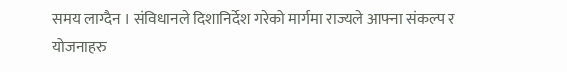समय लाग्दैन । संविधानले दिशानिर्देश गरेको मार्गमा राज्यले आफ्ना संकल्प र योजनाहरु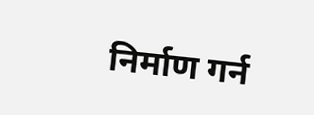निर्माण गर्न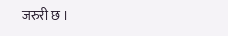जरुरी छ ।